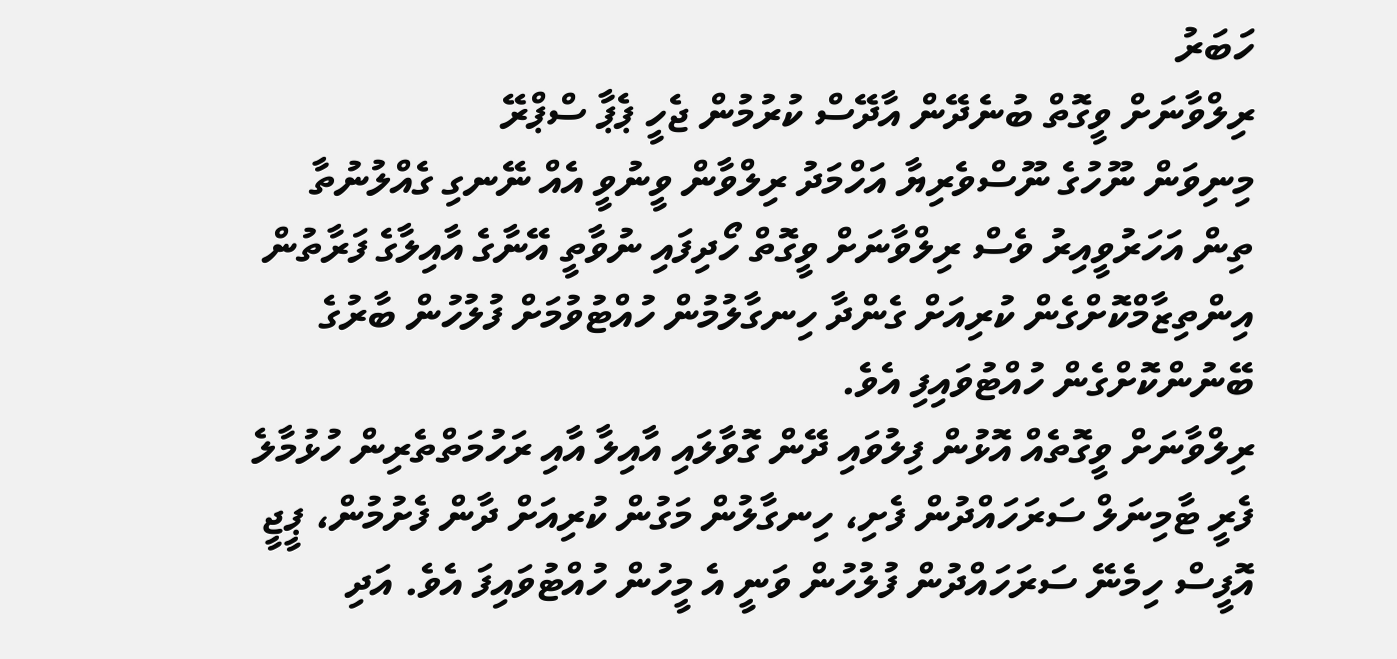ހަބަރު
ރިލްވާނަށް ވީގޮތް ބުނެދޭން އާދޭސް ކުރުމުން ޖެހީ ޕެޕާ ސްޕްރޭ
މިނިވަން ނޫހުގެ ނޫސްވެރިޔާ އަހްމަދު ރިލްވާން ވީނުވީ އެއް ނޭނގި ގެއްލުނުތާ ތިން އަހަރުވީއިރު ވެސް ރިލްވާނަށް ވީގޮތް ހޯދިފައި ނުވާތީ އޭނާގެ އާއިލާގެ ފަރާތުން އިންތިޒާމްކޮށްގެން ކުރިއަށް ގެންދާ ހިނގާލުމުން ހުއްޓުވުމަށް ފުލުހުން ބާރުގެ ބޭނުންކޮށްގެން ހުއްޓުވައިފި އެވެ.
ރިލްވާނަށް ވީގޮތެއް އޮޅުން ފިލުވައި ދޭން ގޮވާލައި އާއިލާ އާއި ރަހުމަތްތެރިން ހުޅުމާލެ ފެރީ ޓާމިނަލް ސަރަހައްދުން ފެށި، ހިނގާލުން މަގުން ކުރިއަށް ދާން ފެށުމުން، ޕީޖީ އޮފީސް ހިމެނޭ ސަރަހައްދުން ފުލުހުން ވަނީ އެ މީހުން ހުއްޓުވައިފަ އެވެ. އަދި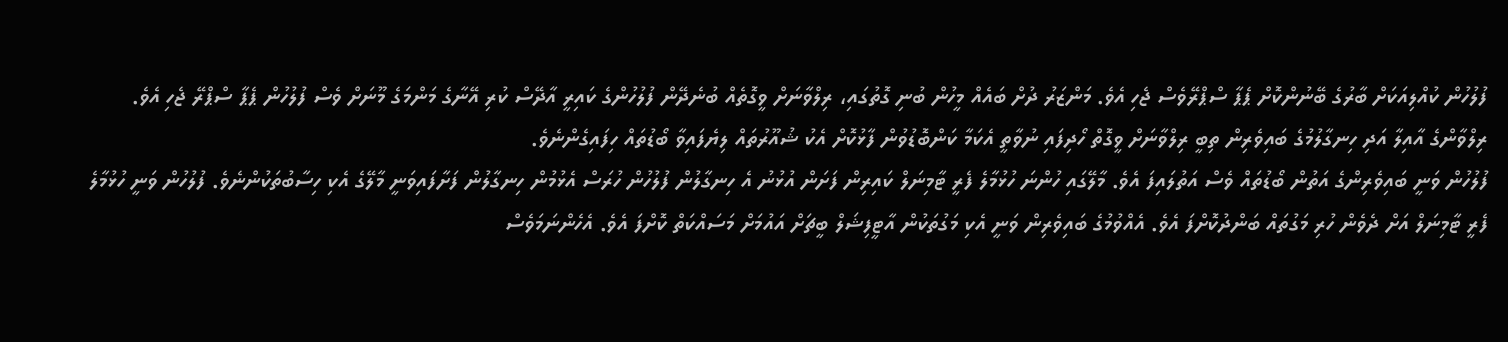ފުލުހުން ކުއްލިއަކަށް ބާރުގެ ބޭނުންކޮށް ޕެޕާ ސްޕްރޭވެސް ޖެހި އެވެ. މަންޒަރު ދުށް ބައެއް މީހުން ބުނި ގޮތުގައި، ރިލްވާނަށް ވީގޮތެއް ބުނެދޭން ފުލުހުންގެ ކައިރީ އާދޭސް ކުރި އޭނާގެ މަންމަގެ މޫނަށް ވެސް ފުލުހުން ޕެޕާ ސްޕްރޭ ޖެހި އެވެ. ރިލްވާންގެ އާއިލާ އަދި ހިނގާލުމުގެ ބައިވެރިން ތިބީ ރިލްވާނަށް ވީގޮތް ހޯދިފައި ނުވާތީ އެކަމާ ކަންބޮޑުވުން ފާޅުކޮށް އެކު ޝުއޫރުތައް ލިޔެފައިވާ ބޯޑުތައް ހިފައިގެންނެވެ.
ފުލުހުން ވަނީ ބައިވެރިންގެ އަތުން ބޯޑުތައް ވެސް އަތުލައިފަ އެވެ. މާލޭގައި ހުންނަ ހުޅުމާލެ ފެރީ ޓާމިނަލް ކައިރިން ފަށަން އުޅުނު އެ ހިނގާލުން ފުލުހުން ހުރަސް އެޅުމުން ހިނގާލުން ފަށާފައިވަނީ މާލޭގެ އެކި ހިސާބުތަކުންނެވެ. ފުލުހުން ވަނީ ހުޅުމާލެ ފެރީ ޓާމިނަލް އަށް ދެވެން ހުރި މަގުތައް ބަންދުކޮށްފަ އެވެ. އެއްވުމުގެ ބައިވެރިން ވަނީ އެކި މަގުތަކުން އާޓީފިޝަލް ބީޗަށް އައުމަށް މަސައްކަތް ކޮށްފަ އެވެ. އެހެންނަމަވެސް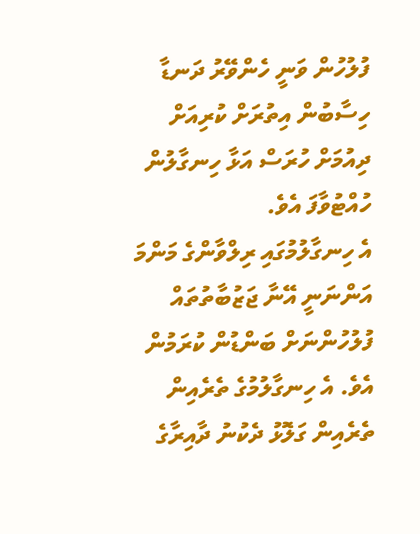ފުލުހުން ވަނީ ހެންވޭރު ދަނޑާ ހިސާބުން އިތުރަށް ކުރިއަށް ދިއުމަށް ހުރަސް އަޅާ ހިނގާލުން ހުއްޓުވާފަ އެވެ.
އެ ހިނގާލުމުގައި ރިލްވާންގެ މަންމަ އަންނަނީ އޭނާ ޖަޒުބާތުތައް ފުލުހުންނަށް ބަންޑުން ކުރަމުން އެވެ. އެ ހިނގާލުމުގެ ތެރެއިން ތެރެއިން ގަލޮޅު ދެކުނު ދާއިރާގެ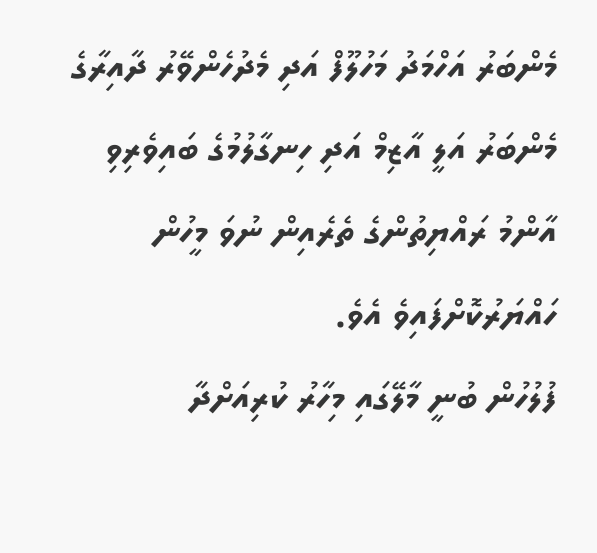މެންބަރު އަހްމަދު މަހުލޫފް އަދި މެދުހެންވޭރު ދާއިރާގެ މެންބަރު އަލީ އާޒިމް އަދި ހިނގާލުމުގެ ބައިވެރިވި އާންމު ރައްޔިތުންގެ ތެރެއިން ނުވަ މީހުން ހައްޔަރުކޮށްފައިވެ އެވެ.
ފުލުހުން ބުނީ މާލޭގައި މިހާރު ކުރިއަށްދާ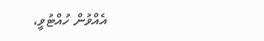އެއްވުން ހުއްޓުވީ،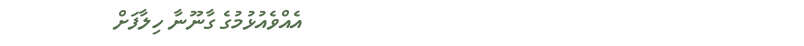އެއްވެއުޅުމުގެ ގާނޫނާ ހިލާފަށް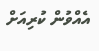އެއްވުން ކުރިއަށް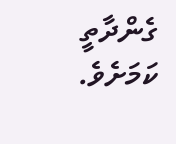ގެންދާތީ ކަމަށެވެ.